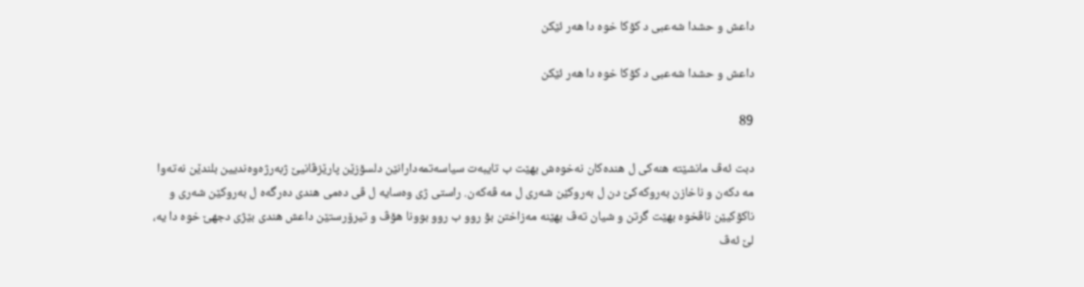داعش و حشدا شه‌عبی د كۆكا خوه‌ دا هه‌ر ئێكن

داعش و حشدا شه‌عبی د كۆكا خوه‌ دا هه‌ر ئێكن

89

دبت ئه‌ڤ مانشێته‌ هنه‌كی ل هنده‌كان نه‌خوه‌ش بهێت ب تایبه‌ت سیاسه‌تمه‌دارانێن دلسۆزێن پارێزڤانیێ ژبه‌رژه‌وه‌ندیین بلندێن نه‌ته‌وا مه‌ دكه‌ن و ناخازن به‌روكه‌كێ دن ل به‌روكێن شه‌ری ل مه‌ ڤه‌كه‌ن. راستی ژی وه‌سایه‌ ل ڤی ده‌می هندی ده‌رگه‌ه ل به‌روكێن شه‌ری و ناكۆكیێن ناڤخوه‌ بهێت گرتن و شیان ته‌ڤ بهێنه‌ مه‌زاختن بۆ روو ب روو بوونا هۆڤ و تیرۆرستێن داعش هندی بێژی دجهێ خوه‌ دا یه‌، لێ ئه‌ڤ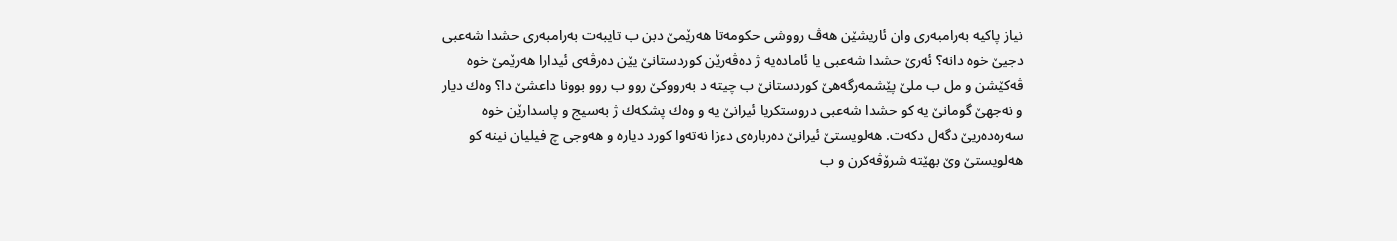نیاز پاكیه‌ به‌رامبه‌ری وان ئاریشێن هه‌ڤ رووشی حكومه‌تا هه‌رێمێ دبن ب تایبه‌ت به‌رامبه‌ری حشدا شه‌عبی دجیێ خوه‌ دانه‌؟ ئه‌رێ حشدا شه‌عبی یا ئاماده‌یه‌ ژ ده‌ڤه‌رێن كوردستانێ یێن ده‌رڤه‌ی ئیدارا هه‌رێمێ خوه‌ ڤه‌كێشن و مل ب ملێ پێشمه‌رگه‌هێ كوردستانێ ب چیته‌ د به‌رووكێ روو ب روو بوونا داعشێ دا؟ وه‌ك دیار و نه‌جهێ گومانێ یه‌ كو حشدا شه‌عبی دروستكریا ئیرانێ یه‌ و وه‌ك پشكه‌ك ژ به‌سیج و پاسدارێن خوه‌ سه‌ره‌ده‌ریێ دگه‌ل دكه‌ت. هه‌لویستێ ئیرانێ ده‌رباره‌ی دءزا نه‌ته‌وا كورد دیاره‌ و هه‌وجی چ فیلیان نینه‌ كو هه‌لویستێ وێ بهێته‌ شرۆڤه‌كرن و ب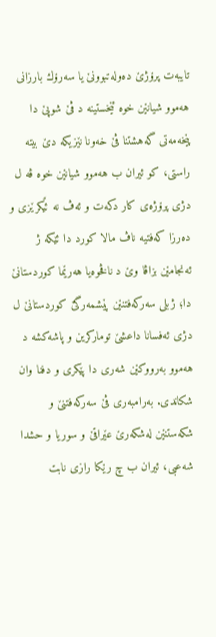تایبه‌ت پرۆژێ ده‌وله‌تبوونێ یا سه‌رۆك بارزانی هه‌موو شیانێن خوه‌ ئێخستینه‌ د ڤێ شوپێ دا پێخه‌مه‌تی گه‌هشتنا ڤێ خه‌ونا نێزیكه‌ دێ بیته‌ راستی، كو ئیران ب هه‌موو شیانێن خوه‌ ڤه‌ ل دژی پرۆژه‌ی كار دكه‌ت و ئه‌ڤ نه‌ ئیًكرێزی و ده‌رزا كه‌فتیه‌ ناڤ مالا كورد دا ئێكه‌ ژ ئه‌نجامێن بزاڤا وێ د ناڤخوه‌یا هه‌رێما كوردستانێ دا؛ ژبلی سه‌ركه‌فتنێن پێشمه‌رگێ كوردستانێ ل دژی ئه‌فسانا داعشێ توماركرین و پاشه‌كشه‌ د هه‌موو به‌رووكێن شه‌ری دا پێكری و دفنا وان شكاندی. به‌رامبه‌ری ڤێ سه‌ركه‌فتنێ و شكه‌ستنێن له‌شكه‌رێ عێراقێ و سوریا و حشدا شه‌عبی، ئیران ب چ رێكا رازی نابت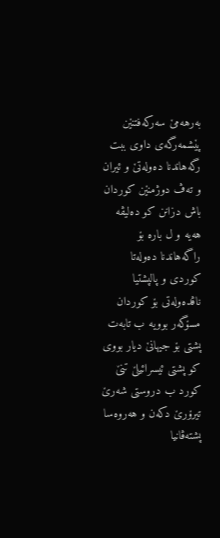به‌رهه‌مێ سه‌ركه‌فتنێن پێشمه‌رگه‌ی داوی ببت رگه‌هاندنا ده‌وله‌تێ و ئیران و ته‌ڤ دوژمنێن كوردان باش دزانن كو ده‌لیڤه‌ هه‌یه‌ و ل باره‌ بۆ راگه‌هاندنا ده‌وله‌تا كوردی و پالپشتیا ناڤده‌وله‌تی بۆ كوردان مسۆگه‌ر بوویه‌ ب تابه‌ت پشتی بۆ جیهانێ دیار بووی كو پشتی ئیسرائیلێ تنێ كورد ب دروستی شه‌رێ تیرۆرێ دكه‌ن و هه‌روه‌سا پشته‌ڤانیا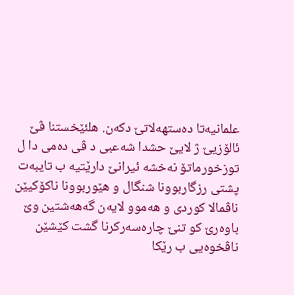علمانیه‌تا ده‌ستهه‌لاتێ دكه‌ن. هلئێخستنا ڤێ ئالۆزیێ ژ لایێ حشدا شه‌عبی د ڤی ده‌می دا ل توزخورماتۆ نه‌خشه‌ ئیرانێ دارێتیه‌ ب تایبه‌ت پشتی رزگاربوونا شنگال و هێوربوونا ناكۆكیێن ناڤمالا كوردی و هه‌موو لایه‌ن گه‌هه‌شتین وێ باوه‌رێ كو تنێ چاره‌سه‌ركرنا گشت كێشێن ناڤخوه‌یی ب رێكا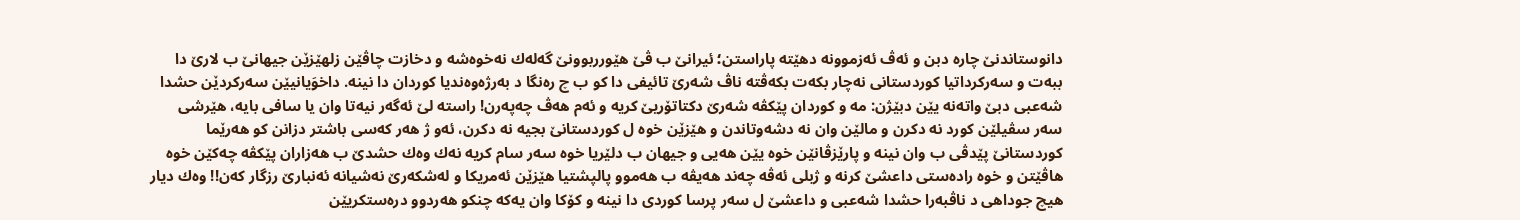دانوستاندنێ چاره‌ دبن و ئه‌ڤ ئه‌زموونه‌ دهێته‌ پاراستن؛ ئیرانێ ب ڤێ هێورربوونێ گه‌له‌ك نه‌خوه‌شه‌ و دخازت چاڤێن زلهێزێن جیهانێ ب لارێ دا ببه‌ت و سه‌ركرداتیا كوردستانی نه‌چار بكه‌ت بكه‌ڤته‌ ناڤ شه‌رێ تائیفی دا كو ب چ ره‌نگا د به‌رژه‌وه‌ندیا كوردان دا نینه‌. داخوَیانیێن سه‌ركردێن حشدا شه‌عبی دبێ واته‌نه‌ یێن دبێژن: مه‌ و كوردان پێكڤه‌ شه‌رێ دكتاتۆریێ كریه‌ و ئه‌م هه‌ڤ چه‌په‌رن! راسته‌ لێ ئه‌گه‌ر نیه‌تا وان یا سافی بایه‌، هێرشی سه‌ر سڤیلێن كورد نه‌ دكرن و مالێن وان نه‌ دشه‌وتاندن و هێزێن خوه‌ ل كوردستانێ بجیه نه‌ دكرن، ئه‌و ژ هه‌ر كه‌سی باشتر دزانن كو هه‌رێما كوردستانێ پێدڤی ب وان نینه‌ و پارێزڤانێن خوه‌ یێن هه‌یی و جیهان ب دلێریا خوه‌ سه‌ر سام كریه‌ نه‌ك وه‌ك حشدێ ب هه‌زاران پێكڤه‌ چه‌كێن خوه‌ هاڤێتن و خوه‌ راده‌ستی داعشێ كرنه‌ و ژبلی ئه‌ڤه‌ چه‌ند هه‌یڤه‌ ب هه‌موو پالپشتیا هێزێن ئه‌مریكا و له‌شكه‌رێ نه‌شیانه‌ ئه‌نبارێ رزگار كه‌ن!! وه‌ك دیار هیچ جوداهی د ناڤبه‌را حشدا شه‌عبی و داعشێ ل سه‌ر پرسا كوردی دا نینه‌ و كۆكا وان یه‌كه‌ چنكو هه‌ردوو دره‌ستكریێن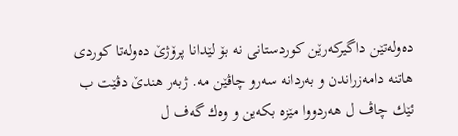ده‌وله‌تێن داگیركه‌رێن كوردستانی نه‌ بۆ لێدانا پرۆژێ ده‌وله‌تا كوردی هاتنه‌ دامه‌زراندن و به‌ردانه‌ سه‌رو چاڤێن مه‌. ژبه‌ر هندێ دڤێت ب ئێك چاڤ ل هه‌ردووا مێزه‌ بكه‌ین و وه‌ك گه‌ف ل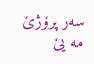سه‌ر پرۆژێ مه‌ یێ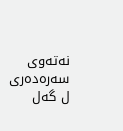نه‌ته‌وی سه‌ره‌ده‌ری ل گه‌ل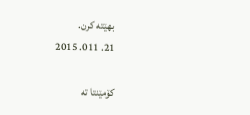بهێته‌ كرن.
21. 011. 2015

کۆمێنتا تە